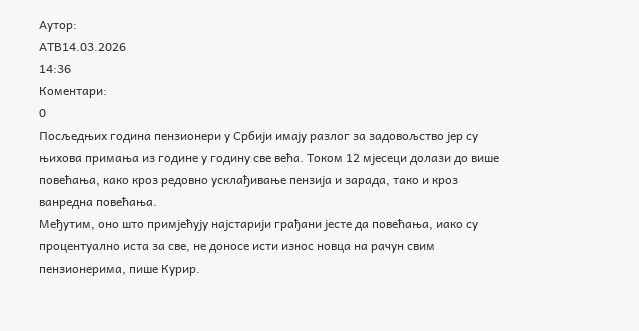Аутор:
АТВ14.03.2026
14:36
Коментари:
0
Посљедњих година пензионери у Србији имају разлог за задовољство јер су њихова примања из године у годину све већа. Током 12 мјесеци долази до више повећања, како кроз редовно усклађивање пензија и зарада, тако и кроз ванредна повећања.
Међутим, оно што примјећују најстарији грађани јесте да повећања, иако су процентуално иста за све, не доносе исти износ новца на рачун свим пензионерима, пише Курир.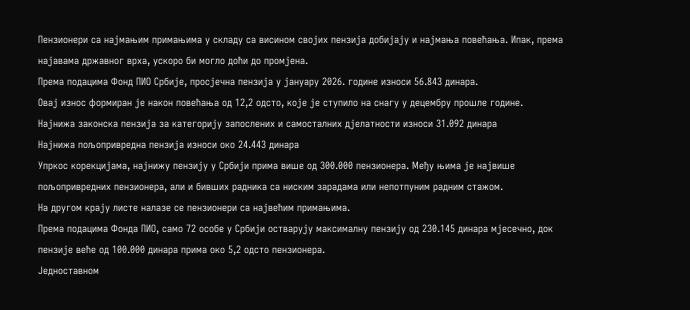Пензионери са најмањим примањима у складу са висином својих пензија добијају и најмања повећања. Ипак, према најавама државног врха, ускоро би могло доћи до промјена.
Према подацима Фонд ПИО Србије, просјечна пензија у јануару 2026. године износи 56.843 динара.
Овај износ формиран је након повећања од 12,2 одсто, које је ступило на снагу у децембру прошле године.
Најнижа законска пензија за категорију запослених и самосталних дјелатности износи 31.092 динара
Најнижа пољопривредна пензија износи око 24.443 динара
Упркос корекцијама, најнижу пензију у Србији прима више од 300.000 пензионера. Међу њима је највише пољопривредних пензионера, али и бивших радника са ниским зарадама или непотпуним радним стажом.
На другом крају листе налазе се пензионери са највећим примањима.
Према подацима Фонда ПИО, само 72 особе у Србији остварују максималну пензију од 230.145 динара мјесечно, док пензије веће од 100.000 динара прима око 5,2 одсто пензионера.
Једноставном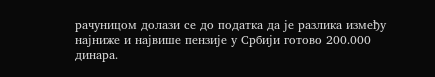рачуницом долази се до податка да је разлика између најниже и највише пензије у Србији готово 200.000 динара.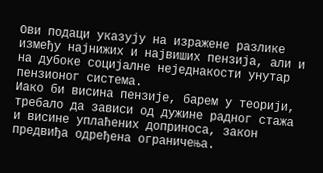Ови подаци указују на изражене разлике између најнижих и највиших пензија, али и на дубоке социјалне неједнакости унутар пензионог система.
Иако би висина пензије, барем у теорији, требало да зависи од дужине радног стажа и висине уплаћених доприноса, закон предвиђа одређена ограничења.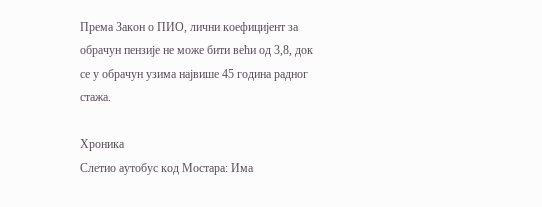Према Закон о ПИО, лични коефицијент за обрачун пензије не може бити већи од 3,8, док се у обрачун узима највише 45 година радног стажа.

Хроника
Слетио аутобус код Мостара: Има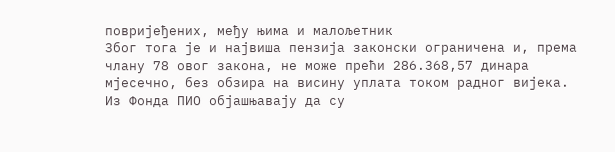повријеђених, међу њима и малољетник
Због тога је и највиша пензија законски ограничена и, према члану 78 овог закона, не може прећи 286.368,57 динара мјесечно, без обзира на висину уплата током радног вијека.
Из Фонда ПИО објашњавају да су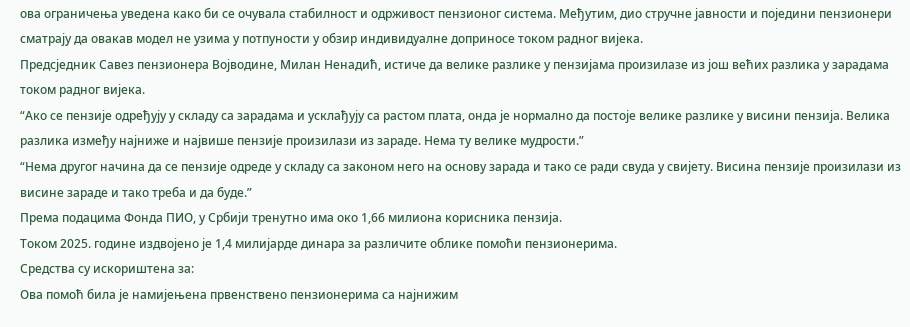ова ограничења уведена како би се очувала стабилност и одрживост пензионог система. Међутим, дио стручне јавности и поједини пензионери сматрају да овакав модел не узима у потпуности у обзир индивидуалне доприносе током радног вијека.
Предсједник Савез пензионера Војводине, Милан Ненадић, истиче да велике разлике у пензијама произилазе из још већих разлика у зарадама током радног вијека.
“Ако се пензије одређују у складу са зарадама и усклађују са растом плата, онда је нормално да постоје велике разлике у висини пензија. Велика разлика између најниже и највише пензије произилази из зараде. Нема ту велике мудрости.”
“Нема другог начина да се пензије одреде у складу са законом него на основу зарада и тако се ради свуда у свијету. Висина пензије произилази из висине зараде и тако треба и да буде.”
Према подацима Фонда ПИО, у Србији тренутно има око 1,66 милиона корисника пензија.
Током 2025. године издвојено је 1,4 милијарде динара за различите облике помоћи пензионерима.
Средства су искориштена за:
Ова помоћ била је намијењена првенствено пензионерима са најнижим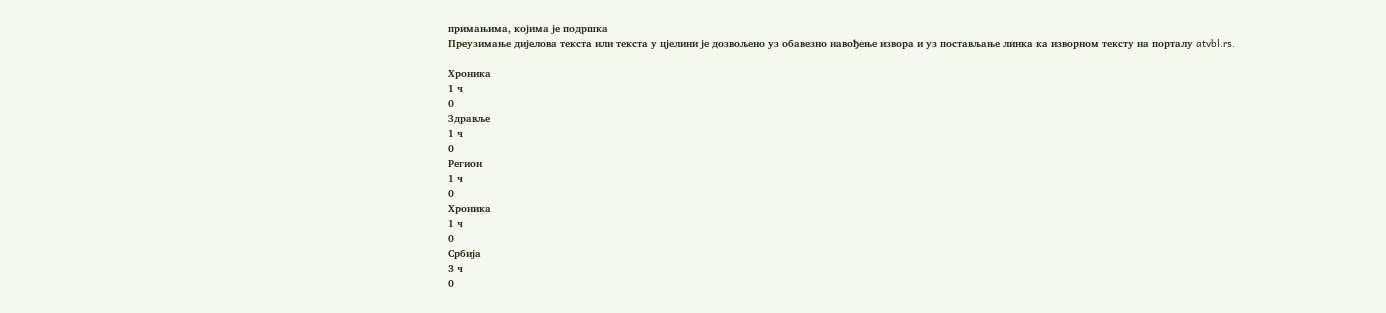примањима, којима је подршка
Преузимање дијелова текста или текста у цјелини је дозвољено уз обавезно навођење извора и уз постављање линка ка изворном тексту на порталу atvbl.rs.

Хроника
1 ч
0
Здравље
1 ч
0
Регион
1 ч
0
Хроника
1 ч
0
Србија
3 ч
0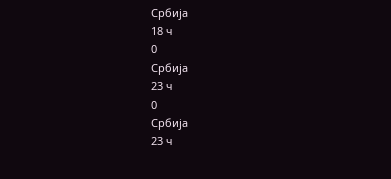Србија
18 ч
0
Србија
23 ч
0
Србија
23 ч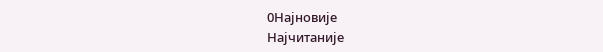0Најновије
Најчитаније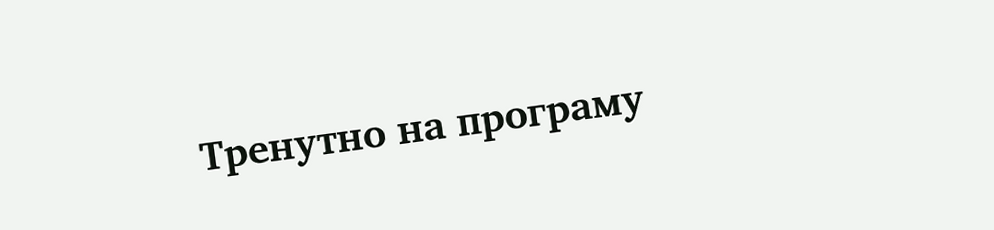Тренутно на програму